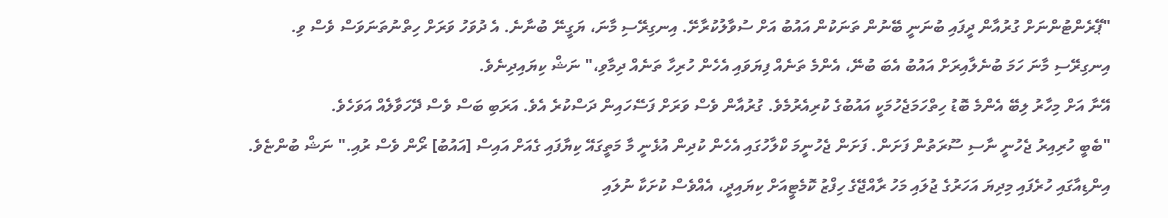"ޕޭރެންޓުންނަށް ގުރުއާން ދީފައި ބުނަނީ ބޭނުން ތަނަކުން އައުބު އަށް ސުވާލުކުރާށޭ. އިނގިރޭސި މާނަ، ޔަގީނޭ ބުނާނެ. އެ ދުވަހު ވަރަށް ހިތްނުތަނަވަސް ވެސް ވި. އިނގިރޭސި މާނަ ހަމަ ބުނެލާއިރަށް އައުބު އެބަ ބުނޭ، އެންމެ ތަނެއް ފިޔަވައި އެހެން ހުރިހާ ތަނެއް ދިމާވި،" ނަޝް ކިޔައިދިނެވެ.
އޭނާ އަށް މިހާރު ލިބޭ އެންމެ ބޮޑު ހިތްހަމަޖެހުމަކީ އައުބުގެ ކުރިއެރުމެވެ. ގުރުއާން ވެސް ވަރަށް ފަސޭހައިން ދަސްކުރެ އެވެ. އަރަބި ބަސް ވެސް ދޭހަވާލެއް އަވަހެވެ.
"ބެބީ ހުރިއިރު ޖެހުނީ ނާސި ސޫރަތުން ފަށަން. ފަށަން ޖެހުނީމަ ކްލާހުގައި އެހެން ކުދިން އުޅެނީ މާ މަތީގައޭ ކިޔާފައި ގެއަށް އައިސް [އައުބު] ރޯން ވެސް ރުއި." ނަޝް ބުންޏެވެ.
އިންޑިއާގައި ހުރެފައި މިދިޔަ އަހަރުގެ ޖުލައި މަހު ރާއްޖޭގެ ހިފްޒު ކޮމެޓީއަށް ކިޔައިދީ، އެއްވެސް ކުށަކާ ނުލައި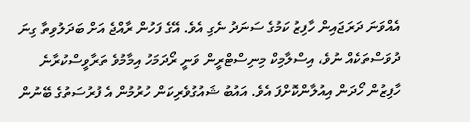އެއްވަނަ ދަރަޖައިން ހާފިޒު ކަމުގެ ސަނަދު ނެގި އެވެ. އޭގެ ފަހުން ރާއްޖެ އަށް ބަދަލުވިތާ ގިނަ ދުވަސްތަކެއް ނުވެ، އިސްލާމިކް މިނިސްޓްރީން ވަނީ ރޯދަމަހު އިމާމުވެ ތަރާވީސްކުރާނެ ހާފިޒުން ހޯދަން އިއުލާންކޮށްފަ އެވެ. އައުބު ޝައުގުވެރިކަން ހުރުމުން އެ ފުރުސަތުގެ ބޭނުން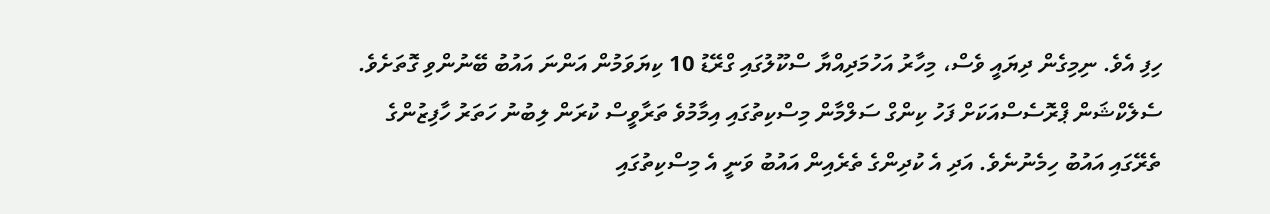ހިފި އެވެ. ނިމިގެން ދިޔައީ ވެސް، މިހާރު އަހުމަދިއްޔާ ސްކޫލުގައި ގްރޭޑު 10 ކިޔަވަމުން އަންނަ އައުބު ބޭނުންވި ގޮތަށެވެ.
ސެލެކްޝަން ޕްރޮސެސްއަކަށް ފަހު ކިންގް ސަލްމާން މިސްކިތުގައި އިމާމުވެ ތަރާވީސް ކުރަން ލިބުނު ހަތަރު ހާފިޒުންގެ ތެރޭގައި އައުބު ހިމެނުނެވެ. އަދި އެ ކުދިންގެ ތެރެއިން އައުބު ވަނީ އެ މިސްކިތުގައި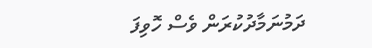ދަމުނަމާދުކުރަން ވެސް ހޮވިފަ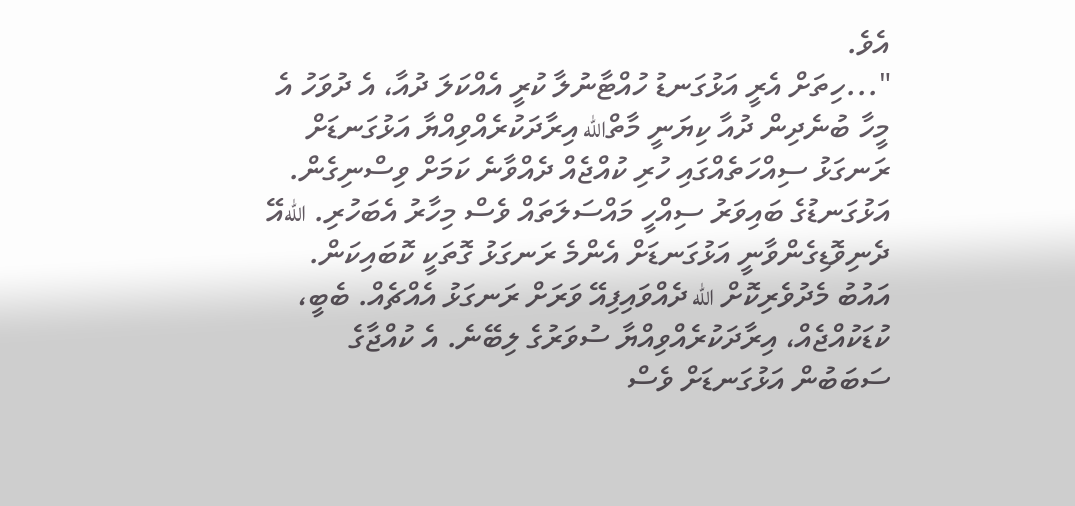އެވެ.
"...ހިތަށް އެރީ އަޅުގަނޑު ހުއްޓާނުލާ ކުރީ އެއްކަލަ ދުއާ، އެ ދުވަހު އެ މީހާ ބުނެދިން ދުއާ ކިޔަނީ މާތްالله އިރާދަކުރެއްވިއްޔާ އަޅުގަނޑަށް ރަނގަޅު ސިއްހަތެއްގައި ހުރި ކުއްޖެއް ދެއްވާނެ ކަމަށް ވިސްނިގެން. އަޅުގަނޑުގެ ބައިވަރު ސިއްހީ މައްސަލަތައް ވެސް މިހާރު އެބަހުރި. اللهއޭ ދެނިވޮޑިގެންވާނީ އަޅުގަނޑަށް އެންމެ ރަނގަޅު ގޮތަކީ ކޮބައިކަން. އައުބު މެދުވެރިކޮށް الله ދެއްވައިފިއޭ ވަރަށް ރަނގަޅު އެއްޗެއް. ބެބީ، ކުޑަކުއްޖެއް، އިރާދަކުރެއްވިއްޔާ ސުވަރުގެ ލިބޭނެ. އެ ކުއްޖާގެ ސަބަބުން އަޅުގަނޑަށް ވެސް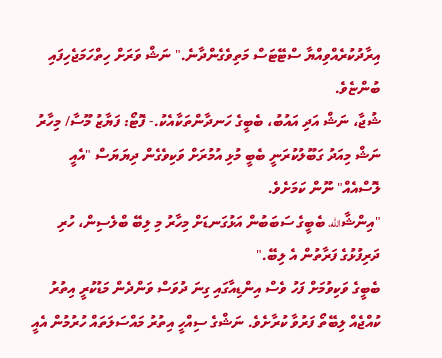އިރާދުކުރެއްވިއްޔާ ސްޓޭޓަސް މަތިވެގެންދާނެ." ނަޝް ވަރަށް ހިތްހަމަޖެހިފައި ބުންޏެވެ.
ޝުޖާ، ނަޝް އަދި އައުބު، ބެބީގެ ހަނދާންތަކާއެކު.- ފޮޓޯ: ފަޔާޒު މޫސާ/ މިހާރު
ނަޝް މިއަދު ގަބޫލުކުރަނީ ބެބީ މުޅި އުމުރަށް ވަކިވެގެން ދިޔަޔަސް "އެއީ ލޮސްއެއް" ނޫން ކަމަށެވެ.
"އިންޝާالله، ބެބީގެ ސަބަބުން އަޅުގަނޑަށް މިހާރު މި ލިބޭ ބްލެސިން، ހުރި ދަރިފުޅުގެ ފަރާތުން އެ ލިބޭ."
ބެބީގެ ވަކިވުމަށް ފަހު ވެސް އިންޑިއާގައި ގިނަ ދުވަސް ވަންދެން މަޑުކުރީ އިތުރު ކުއްޖެއް ލިބޭތޯ ފަރުވާ ކުރާށެވެ. ނަޝްގެ ސިއްހީ އިތުރު މައްސަލަތައް ހުރުމުން އެއީ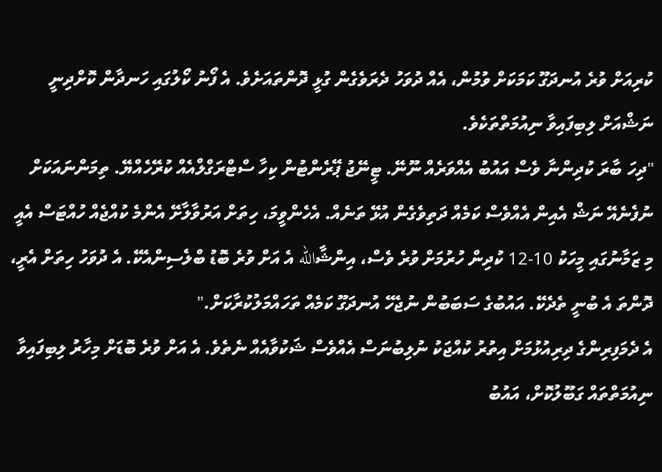ކުރިއަށް ވުރެ އުނދަގޫ ކަމަކަށް ވުމުން، އެއް ދުވަހު ދެރަވެގެން ގުޅީ ދޮންތައަށެވެ. އެ ފޯނު ކޯލުގައި ހަނދާން ކޮށްދިނީ ނަޝްއަށް ލިބިފައިވާ ނިއުމަތްތަކެވެ.
"ދިހަ ބާރަ ކުދިންނާ ވެސް އައުބު އެއްވަރެއް ނޫނޭ. ޓީނޭޖު ޕޭރެންޓުން ކިހާ ސްޓްރަގްލްއެއް ކުރޭހެއްޔޭ. ތިމަންނައަކަށް ނުފެނެއޭ ނަޝް އެއިން އެއްވެސް ކަމެއް ދަތިވެގެން އުޅޭ ތަނެއް. އެހެންވީމަ، ހިތަށް އަރުވާލާށޭ އެންމެ ކުއްޖެއް ހުއްޓަސް އެއީ މި ޒަމާނުގައި މީހަކު 10-12 ކުދިން ހުރުމަށް ވުރެ ވެސް، އިންޝާالله އެ އަށް ވުރެ ބޮޑު ބްލެސިންއެކޭ. އެ ދުވަހު ހިތަށް އެރީ، ދޮންތަ އެ ބުނީ ތެދެކޭ. އައުބުގެ ސަބަބުން ނުޖެހޭ އުނދަގޫ ކަމެއް ތަހައްމަލުކުރާކަށް."
އެ ދެމަފިރިންގެ ދިރިއުޅުމަށް އިތުރު ކުއްޖަކު ނުލިބުނަސް އެއްވެސް ޝަކުވާއެއް ނެތެވެ. އެ އަށް ވުރެ ބޮޑަށް މިހާރު ލިބިފައިވާ ނިއުމަތްތައް ގަބޫލުކޮށް، އައުބު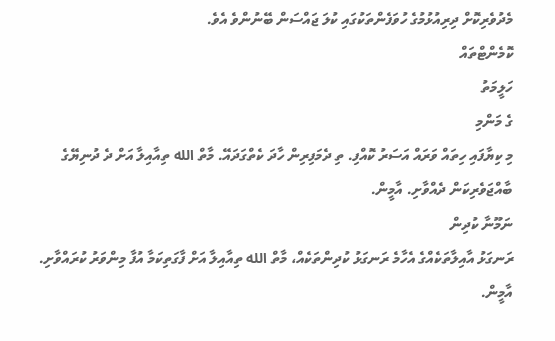މެދުވެރިކޮށް ދިރިއުޅުމުގެ ހުވަފެންތަކުގައި ކުލަ ޖައްސަން ބޭނުންވެ އެވެ.
ކޮމެންޓްތައް
ހަލީމަތު
ގެ މަންމި
މި ކިޔާފައި ހިތައް ވަރައް އަސަރު ކޮއްފި. ތި ދެމަފިރިން ހާދަ ކެތްގަދައޭ. މާތް الله ތިއާއިލާ އަށް ދެ ދުނިޔޭގެ ބާއްޖަވެރިކަން ދެއްވާށި. އާމީން.
ނަމޫނާ ކުދިން
ރަނގަޅު އާއިލާތަކެއްގެ އެހާމެ ރަނގަޅު ކުދިންތަކެއް، މާތް الله ތިއާއިލާ އަށް ފާގަތިކަމާ އުފާ މިންވަރު ކުރައްވާށި. އާމީން.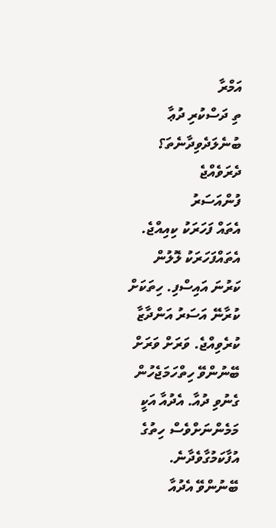އަމްރާ
ތި ދަސްކުރި ދުޢާ ބުނެލަދެވިދާނެތަ؟
ދެރަވެއްޖެ
ފުންއަސަރު
އެތައް ފަހަރަކު ކިއިއްޖެ. އެތައްފަހަރަކު ލޮލުން ކަރުނަ އައިސްފި. ހިތަކަށް ކުރާނޭ އަސަރު އަންދާޒާ ކުރެވިއްޖެ. ވަރަށް ވަރަށް ބޭނުންވޭ ހިތްހަމަޖެހުން ގެނުވި ދުއާ. އެދުއާ އަކީ މަމެންނަށްވެސް ހިތުގެ އުފާކަމުގާވެދާނެ. ބޭނުންވޭ އެދުއާ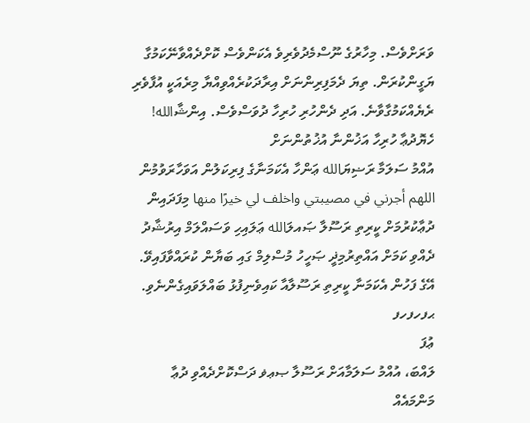ވަރަށްވެސް. މިހާރުގެ ނޫސްމެދުވެރިވެ އެކަންވެސް ކޮށްދެއްވާނޭކަމުގާ ޔަގީންކުރަން. ތިޔަ ދެމަފިރިންނަށް އިރާދަކުރެއްވިއްޔާ މިރެއަކީ އުފާވެރި ރެޔެއްކަމުގާވާނެ. އަދި ދެންހުރި ހުރިހާ ދުވަސްވެސް. އިންޝާالله!
ހެޔޮދުޢާ ހުރިހާ އަޚުންނާ އުޚުތުންނަށް
އުއްމު ސަލަމާ ރަޟިޔަالله ޢަންހާ އެކަމަނާގެ ފިރިކަލުން އަވަހާރަވުމުން اللهم أجرني في مصيبتي واخلف لي خيرًا منها މިފަދައިން ދުޢާކުރުމަށް ކީރިތި ރަސޫލާ ޞައލަالله ޢަލައިހި ވަސައްލަމް އިރުޝާދު ދެއްވި ކަމަށް އައްތިރުމިޛީ ޞަހީހު މުސްލިމް ގައި ބަޔާން ކުރައްވާފައިވޭ. އޭގެ ފަހުން އެކަމަނާ ކީރިތި ރަސޫލާއާ ކައިވެނިފުޅު ބައްލަވައިގެންނެވި.
ޙފހފހފ
ޢުފަ
ލައްބަ، އުއްމު ސަލަމާއަށް ރަސޫލާ ޞޢޥ ދަސްކޮށްދެއްވި ދުޢާ
މަންމައެއް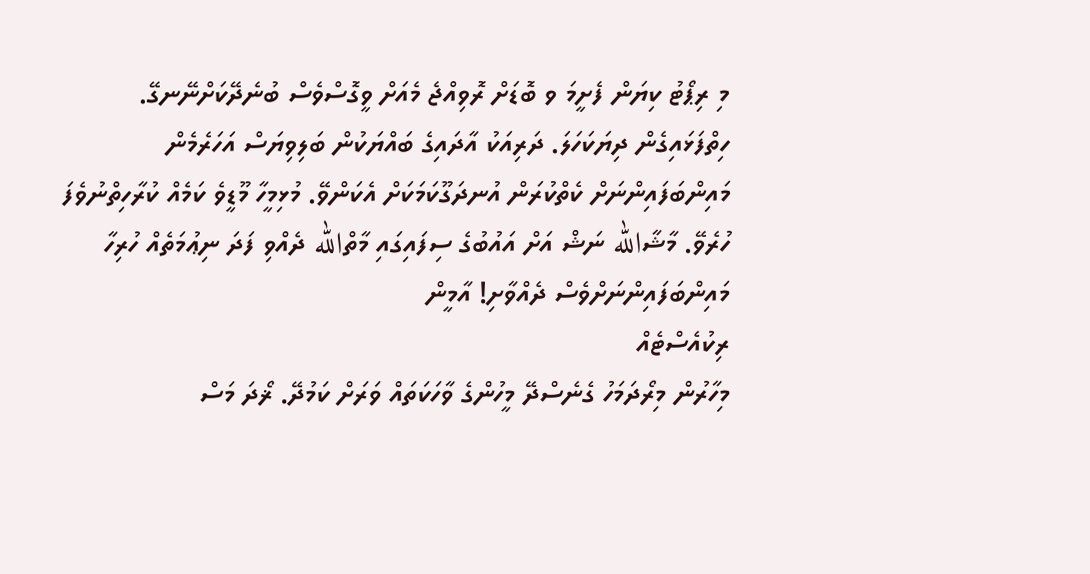މި ރިޕޯޓު ކިޔަން ފެށީމަ ވ ބޮޑަށް ރޮވިއްޖެ މެއަށް ވީގޮސްވެސް ބުނެދޭކަށްނޭނގޭ. ހިތްފަޅައިގެން ދިޔަކަހަލަ. ދަރިއަކު އާދައިގެ ބައްޔަކުން ބަލިވިޔަސް އަހަރެމެން މައިންބަފައިންނަށް ކެތްކުރަން އުނދަގޫކަމަކަށް އެކަންވޭ. މުޅިމީހާ މޫޑީވެ ކަމެއް ކުރާހިތްނުވެފަ ހުރެވޭ. މާޝާالله ނަޝް އަށް އައުބުގެ ސިފައިގައި މާތްالله ދެއްވި ފަދަ ނިޢުމަތެއް ހުރިހާ މައިންބަފައިންނަށްވެސް ދެއްވާށި! އާމީން
ރިކުއެސްޓެއް
މިހާރުން މިރޯދަމަހު ގެނެސްދޭ މީހުންގެ ވާހަކަތައް ވަރަށް ކަމުދޭ. ޜޯދަ މަސް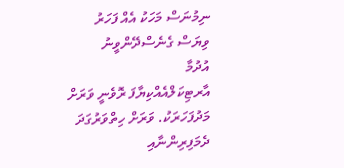ނިމުނަސް މަހަކު އެއް ފަހަރު ވިޔަސް ގެނެސްދޭންވީނު
އުދުމާ
އާރޓިކަލްއެއްކިޔާފަ ރޮވެނީ ވަރަށް މަދުފަހަރަކު. ވަރަށް ހިތްވަރުގަދަ ދެމަފިރިންނާއި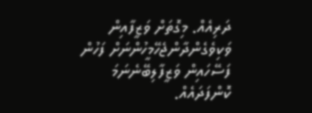ދަރިއެއް. މިގޮތަށް ވަޒީފާއިން ވަކިވެގެންދާންޖެހޭމީހުންނަށް ފަހުން ފަސޭހައިން ވަޒީފާލިބޭނެނަމަ ކޮންފަދައެއް.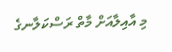މި އާއިލާއަށް މާތް ރަސްކަލާނގެ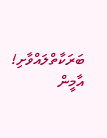ބަރަކާތްލައްވާށި! އާމީން